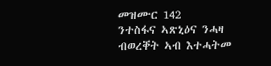መዝሙር 142
ንተስፋና ኣጽኒዕና ንሓዛ
ብወረቐት ኣብ እተሓትመ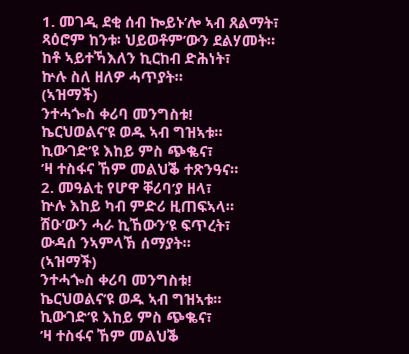1. መገዲ ደቂ ሰብ ኰይኑ’ሎ ኣብ ጸልማት፣
ጻዕሮም ከንቱ፡ ህይወቶም’ውን ደልሃመት።
ከቶ ኣይተኻእለን ኪርከብ ድሕነት፣
ኵሉ ስለ ዘለዎ ሓጥያት።
(ኣዝማች)
ንተሓጐስ ቀሪባ መንግስቱ!
ኬርህወልና’ዩ ወዱ ኣብ ግዝኣቱ።
ኪውገድ’ዩ እከይ ምስ ጭቈና፣
’ዛ ተስፋና ኸም መልህቕ ተጽንዓና።
2. መዓልቲ የሆዋ ቐሪባ’ያ ዘላ፣
ኵሉ እከይ ካብ ምድሪ ዚጠፍኣላ።
ሽዑ’ውን ሓራ ኪኸውን’ዩ ፍጥረት፣
ውዳሰ ንኣምላኽ ሰማያት።
(ኣዝማች)
ንተሓጐስ ቀሪባ መንግስቱ!
ኬርህወልና’ዩ ወዱ ኣብ ግዝኣቱ።
ኪውገድ’ዩ እከይ ምስ ጭቈና፣
’ዛ ተስፋና ኸም መልህቕ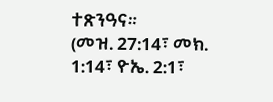ተጽንዓና።
(መዝ. 27:14፣ መክ. 1:14፣ ዮኤ. 2:1፣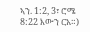ኣን. 1:2, 3፣ ሮሜ 8:22 እውን ርአ።)